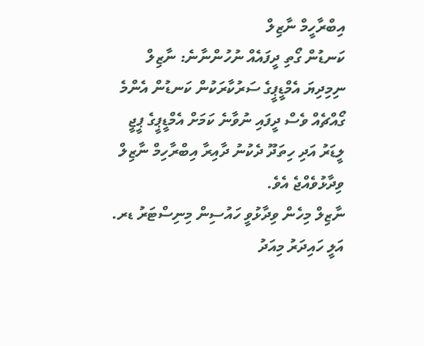އިބްރާހީމް ނާޒިލް
ކަނޑުން ގޯތި ދީފައެއް ނުހުންނާނެ: ނާޒިލް
ނިމިދިޔަ އެމްޑީޕީގެ ސަރުކާރަކުން ކަނޑުން އެންމެ ގޯއްޗެއް ވެސް ދީފައި ނުވާނެ ކަމަށް އެމްޑީޕީގެ ޕީޖީ ލީޑަރު އަދި ހިތަދޫ ދެކުނު ދާއިރާ އިބްރާހިމް ނާޒިލް ވިދާޅުވެއްޖެ އެވެ.
ނާޒިލް މިހެން ވިދާޅުވީ ހައުސިން މިނިސްޓަރު ޑރ. އަލީ ހައިދަރު މިއަދު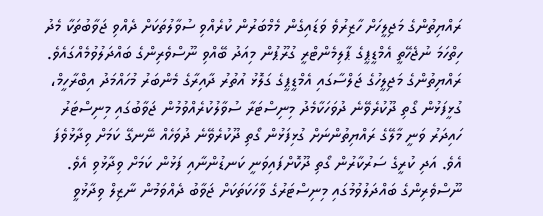ރައްޔިތުންގެ މަޖިލީހަށް ހާޒިރުވެ ވަޑައިގެން މެމްބަރުން ކުރެއްވި ސުވާލުތަކަށް ދެއްވި ޖަވާބުތަކާ މެދު ހިތްހަމަ ނުޖެހޭތީ އެމްޑީޕީގެ ޕާލިމެންޓްރީ ގުރޫޕުން މިއަދު ބޭއްވި ނޫސްވެރިންގެ ބައްދަލުވުމެއްގައެވެ.
ރައްޔިތުންގެ މަޖިލީހުގެ ޖަލްސާގައި އެމްޑީޕީގެ ގަލޮޅު އުތުރު ދާއިރާގެ މެންބަރު މުހައްމަދު އިބްރާހީމް، ގުޅީފަޅުން ގޯތި ދޫކުރެވޭނެ ދުވަހަކާމެދު މިނިސްޓަރާ ސުވާލުކުރެއްވުމުން ޖަވާބުގައި މިނިސްޓަރު ހައިދަރު ވަނީ މާލޭގެ ރައްޔިތުންނަށް ގުޅިފަޅުން ގޯތި ދޫކުރެވޭނެ ދުވަހެއް ނޭނގޭ ކަމަށް ވިދާޅުވެފަ އެވެ. އަދި ކުރީގެ ސަރުކާރުން ގޯތި ދޫކޮށްފައިވަނީ ކަނޑުންނާއި ފަޅުން ކަމަށް ވިދާޅުވި އެވެ.
ނޫސްވެރިންގެ ބައްދަލުވުމުގައި މިނިސްޓަރުގެ ވާހަކަތަކަށް ޖަވާބު ދެއްވަމުން ނާޒިލް ވިދާޅުވީ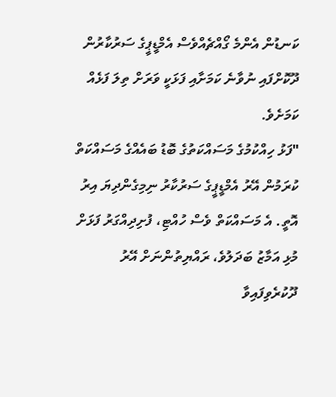ކަނޑުން އެންމެ ގޯއްޗެއްވެސް އެމްޑީޕީގެ ސަރުކާރުން ދޫކޮށްފައި ނުވާނެ ކަމަށާއި ފަޅަކީ ވަރަށް ތިލަ ފަޅެއް ކަމަށެވެ.
"ފަޅު ހިއްކުމުގެ މަސައްކަތުގެ ބޮޑު ބައެއްގެ މަސައްކަތް ކުރަމުން އޭރު އެމްޑީޕީގެ ސަރުކާރު ނިމިގެންދިޔަ އިރު އޮތީ. އެ މަސައްކަތް ވެސް ހުއްޓި، ފުށިދިއްގަރު ފަޅަށް މުޅި އަމާޒު ބަދަލުވެ، ރައްޔިތުންނަށް އޭރު ދޫކުރެވިފައިވާ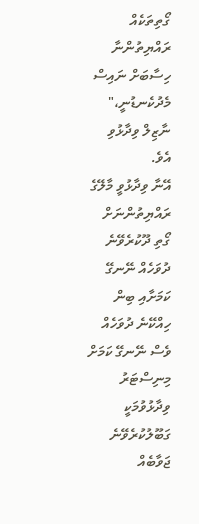ގޯތިތަކެއް ރައްޔިތުންނާ ހިސާބަށް ނައިސް މެދުކެނޑުނީ،" ނާޒިލް ވިދާޅުވި އެވެ.
އޭނާ ވިދާޅުވީ މާލޭގެ ރައްޔިތުންނަށް ގޯތި ދޫކުރެވޭނެ ދުވަހެއް ނޭނގޭ ކަމަށާއި ބިން ހިއްކޭނެ ދުވަހެއް ވެސް ނޭނގޭ ކަމަށް މިނިސްޓަރު ވިދާޅުވުމަކީ ގަބޫލުކުރެވޭނެ ޖަވާބެއް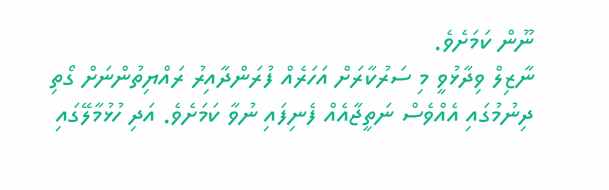ނޫން ކަމަށެވެ.
ނާޒިލް ވިދާޅުވީ މި ސަރުކާރަށް އަހަރެއް ފުރަންދާއިރު ރައްޔިތުންނަށް ގޯތި ދިނުމުގައި އެއްވެސް ނަތީޖާއެއް ފެނިފައި ނުވާ ކަމަށެވެ. އަދި ހުޅުމާލޭގައި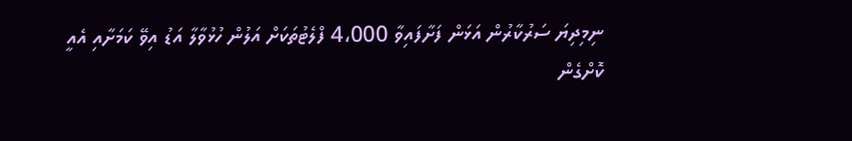ނިމިދިޔަ ސަރުކާރުން އަޅަން ފަށާފައިވާ 4،000 ފްލެޓުތަކަށް އަލުން ހުޅުވާލާ އަޑު އިވޭ ކަމަށާއި އެއީ ކޮށްގެން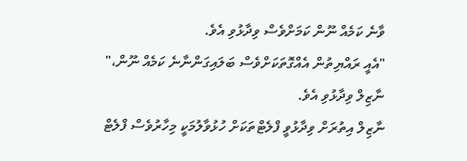ވާނެ ކަމެއް ނޫން ކަމަށްވެސް ވިދާޅުވި އެވެ.
"އެއީ ރައްޔިތުން އެއްގޮތަކަށްވެސް ބަލައިގަންނާނެ ކަމެއް ނޫން،" ނާޒިލް ވިދާޅުވި އެވެ.
ނާޒިލް އިތުރަށް ވިދާޅުވީ ފްލެޓްތަކަށް ހުޅުވާލުމަކީ މިހާރުވެސް ފްލެޓް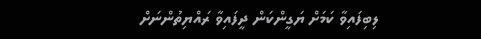ލިބިފައިވާ ކަމަށް ޔަގީންކަން ދީފައިވާ ރައްޔިތުންނަށް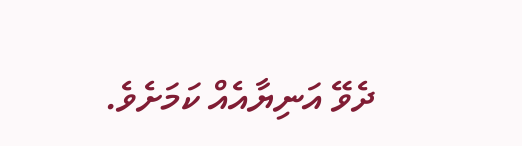ދެވޭ އަނިޔާއެއް ކަމަށެވެ.